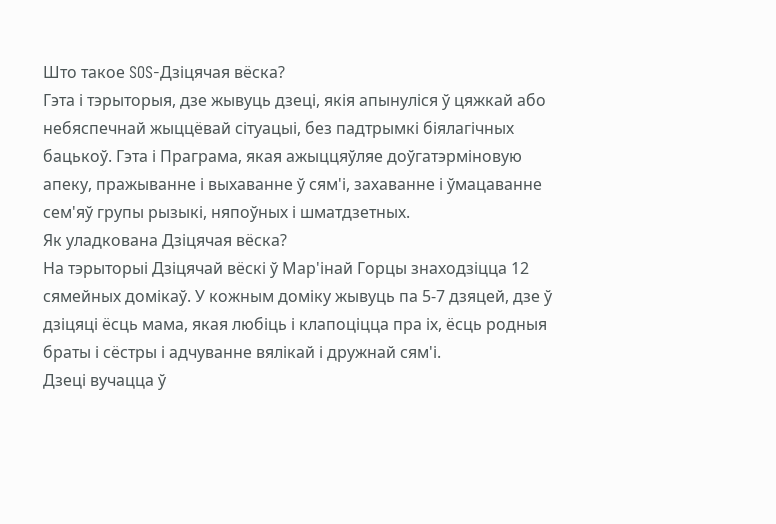Што такое SOS-Дзіцячая вёска?
Гэта і тэрыторыя, дзе жывуць дзеці, якія апынуліся ў цяжкай або небяспечнай жыццёвай сітуацыі, без падтрымкі біялагічных бацькоў. Гэта і Праграма, якая ажыццяўляе доўгатэрміновую апеку, пражыванне і выхаванне ў сям'і, захаванне і ўмацаванне сем'яў групы рызыкі, няпоўных і шматдзетных.
Як уладкована Дзіцячая вёска?
На тэрыторыі Дзіцячай вёскі ў Мар'інай Горцы знаходзіцца 12 сямейных домікаў. У кожным доміку жывуць па 5-7 дзяцей, дзе ў дзіцяці ёсць мама, якая любіць і клапоціцца пра іх, ёсць родныя браты і сёстры і адчуванне вялікай і дружнай сям'і.
Дзеці вучацца ў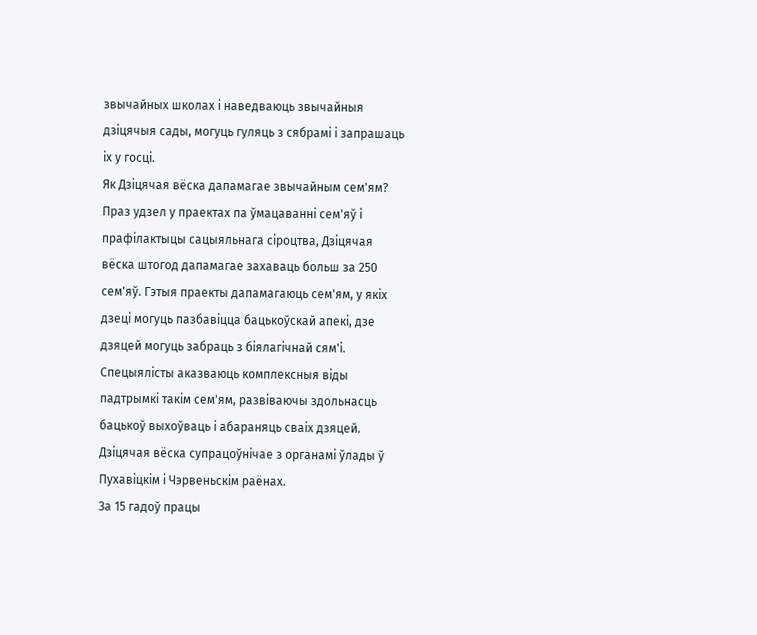звычайных школах і наведваюць звычайныя дзіцячыя сады, могуць гуляць з сябрамі і запрашаць іх у госці.
Як Дзіцячая вёска дапамагае звычайным сем'ям?
Праз удзел у праектах па ўмацаванні сем'яў і прафілактыцы сацыяльнага сіроцтва, Дзіцячая вёска штогод дапамагае захаваць больш за 250 сем'яў. Гэтыя праекты дапамагаюць сем'ям, у якіх дзеці могуць пазбавіцца бацькоўскай апекі, дзе дзяцей могуць забраць з біялагічнай сям'і. Спецыялісты аказваюць комплексныя віды падтрымкі такім сем'ям, развіваючы здольнасць бацькоў выхоўваць і абараняць сваіх дзяцей.
Дзіцячая вёска супрацоўнічае з органамі ўлады ў Пухавіцкім і Чэрвеньскім раёнах.
За 15 гадоў працы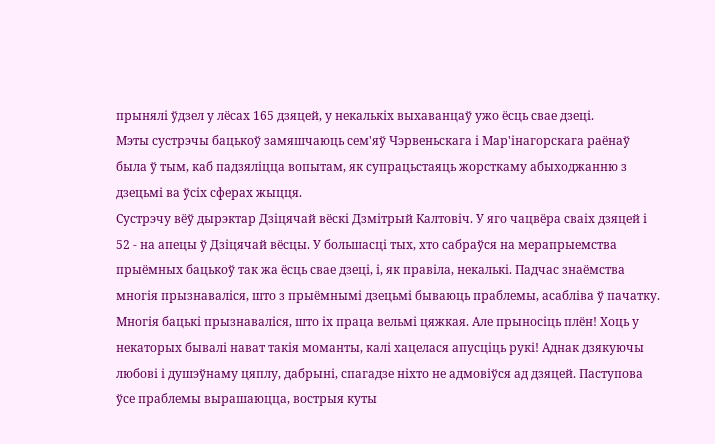прынялі ўдзел у лёсах 165 дзяцей, у некалькіх выхаванцаў ужо ёсць свае дзеці.
Мэты сустрэчы бацькоў замяшчаюць сем'яў Чэрвеньскага і Мар'інагорскага раёнаў была ў тым, каб падзяліцца вопытам, як супрацьстаяць жорсткаму абыходжанню з дзецьмі ва ўсіх сферах жыцця.
Сустрэчу вёў дырэктар Дзіцячай вёскі Дзмітрый Калтовіч. У яго чацвёра сваіх дзяцей і 52 - на апецы ў Дзіцячай вёсцы. У большасці тых, хто сабраўся на мерапрыемства прыёмных бацькоў так жа ёсць свае дзеці, і, як правіла, некалькі. Падчас знаёмства многія прызнаваліся, што з прыёмнымі дзецьмі бываюць праблемы, асабліва ў пачатку. Многія бацькі прызнаваліся, што іх праца вельмі цяжкая. Але прыносіць плён! Хоць у некаторых бывалі нават такія моманты, калі хацелася апусціць рукі! Аднак дзякуючы любові і душэўнаму цяплу, дабрыні, спагадзе ніхто не адмовіўся ад дзяцей. Паступова ўсе праблемы вырашаюцца, вострыя куты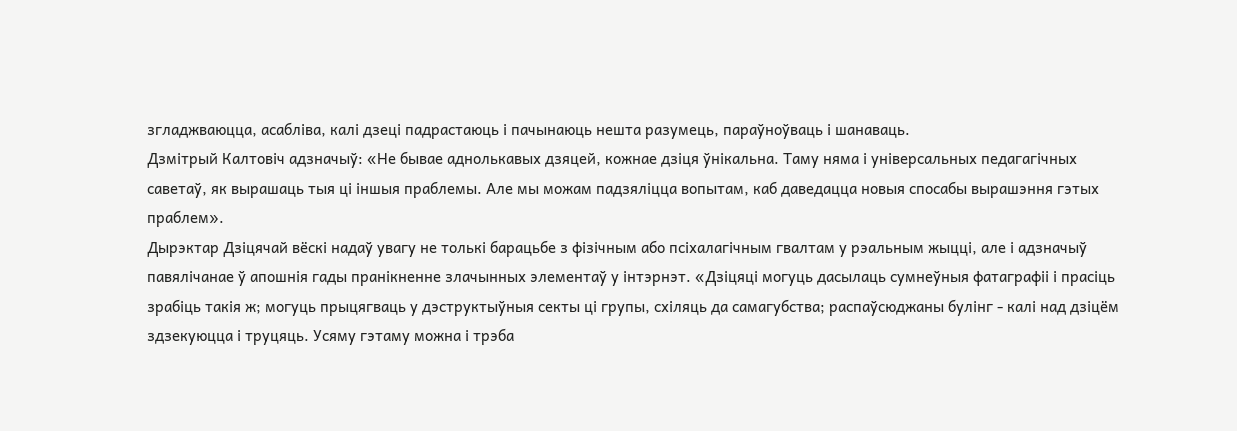згладжваюцца, асабліва, калі дзеці падрастаюць і пачынаюць нешта разумець, параўноўваць і шанаваць.
Дзмітрый Калтовіч адзначыў: «Не бывае аднолькавых дзяцей, кожнае дзіця ўнікальна. Таму няма і універсальных педагагічных саветаў, як вырашаць тыя ці іншыя праблемы. Але мы можам падзяліцца вопытам, каб даведацца новыя спосабы вырашэння гэтых праблем».
Дырэктар Дзіцячай вёскі надаў увагу не толькі барацьбе з фізічным або псіхалагічным гвалтам у рэальным жыцці, але і адзначыў павялiчанае ў апошнія гады пранікненне злачынных элементаў у інтэрнэт. «Дзіцяці могуць дасылаць сумнеўныя фатаграфіі і прасіць зрабіць такія ж; могуць прыцягваць у дэструктыўныя секты ці групы, схіляць да самагубства; распаўсюджаны булiнг - калі над дзіцём здзекуюцца і труцяць. Усяму гэтаму можна і трэба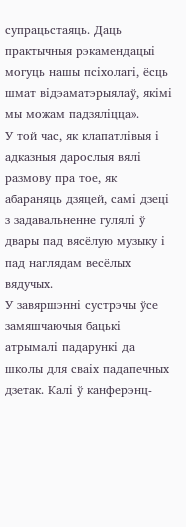супрацьстаяць. Даць практычныя рэкамендацыі могуць нашы псіхолагі, ёсць шмат відэаматэрыялаў, якімі мы можам падзяліцца».
У той час, як клапатлівыя і адказныя дарослыя вялі размову пра тое, як абараняць дзяцей, самі дзеці з задавальненне гулялі ў двары пад вясёлую музыку і пад наглядам весёлых вядучых.
У завяршэннi сустрэчы ўсе замяшчаючыя бацькі атрымалі падарункі да школы для сваіх падапечных дзетак. Калі ў канферэнц-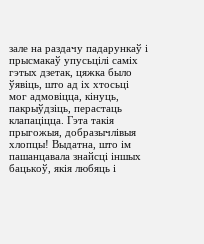зале на раздачу падарункаў і прысмакаў упусьцілі саміх гэтых дзетак, цяжка было ўявіць, што ад іх хтосьці мог адмовіцца, кінуць, пакрыўдзіць, перастаць клапаціцца. Гэта такія прыгожыя, добразычлівыя хлопцы! Выдатна, што ім пашанцавала знайсці іншых бацькоў, якія любяць і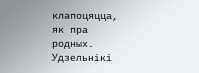клапоцяцца, як пра родных.
Удзельнікі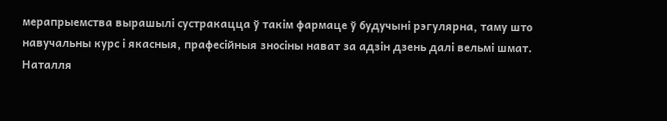мерапрыемства вырашылі сустракацца ў такім фармаце ў будучыні рэгулярна, таму што навучальны курс і якасныя, прафесійныя зносіны нават за адзін дзень далі вельмі шмат.
Наталля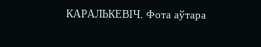КАРАЛЬКЕВІЧ. Фота аўтара